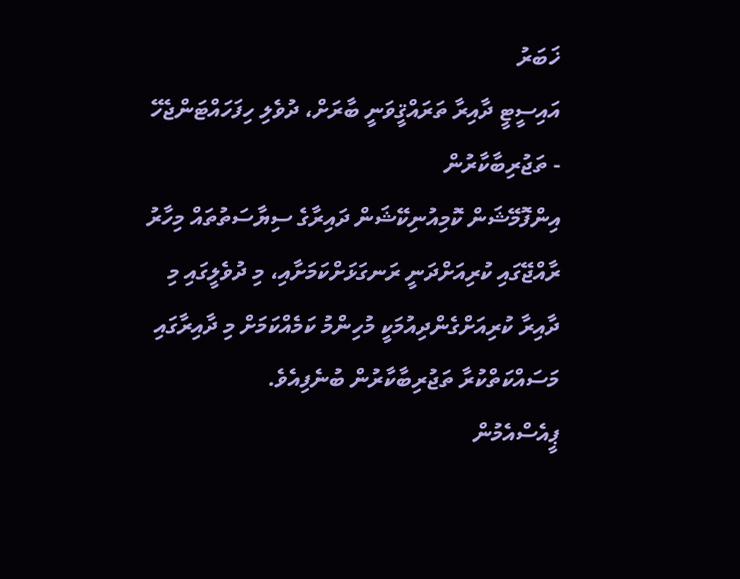ޚަބަރު
އައިސީޓީ ދާއިރާ ތަރައްޤީވަނީ ބާރަށް، ދުވެލި ހިފަހައްޓަންޖެހޭ - ތަޖުރިބާކާރުން
އިންފޮމޭޝަން ކޮމިއުނިކޭޝަން ދައިރާގެ ސިޔާސަތުތައް މިހާރު ރާއްޖޭގައި ކުރިއަށްދަނީ ރަނގަޅަށްކަމަށާއި، މި ދުވެލީގައި މި ދާއިރާ ކުރިއަށްގެންދިއުމަކީ މުހިންމު ކަމެއްކަމަށް މި ދާއިރާގައި މަސައްކަތްކުރާ ތަޖުރިބާކާރުން ބުނެފިއެވެ.
ޕީއެސްއެމުން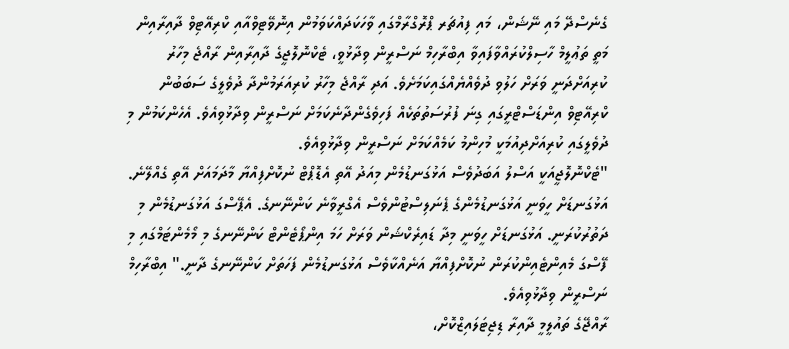ގެނެސްދޭ މައި ނޭޝަން، މައި ފިއުޗަރ ޕްރޮގްރާމްގައި ވާހަކަދައްކަވަމުން އިނޮވޭޓިވްއާއި ކްރިއޭޓިވް ދާއިރާއިން މަތީ ތަޢުލީމް ހާސިލްކުރައްވާފައިވާ އިބްރާހިމް ނަސްރީން ވިދާޅުވީ، ޓެކްނޮލޮޖީގެ ދާއިރާއިން ރާއްޖެ މިހާރު ކުރިއަށްދަނީ ވަރަށް ހަލުވި ދުވެއްޔެއްގައިކަމަށެވެ. އަދި ރާއްޖެ މިހާރު ކުރިއަރަމުންދާ ދުވެލީގެ ސަބަބުން ކްރިއޭޓިވް އިންޑަސްޓްރީގައި ގިނަ ފުރުސަތުތަކެއް ފަހިވެގެންދާނެކަމަށް ނަސްރީން ވިދާޅުވިއެވެ. އެހެންކަމުން މި ދުވެލީގައި ކުރިއަށްދިއުމަކީ މުހިންމު ކަމެއްކަމަށް ނަސްރީން ވިދާޅުވިއެވެ.
"ޓެކްނޮލޮޖީއަކީ އަސްލު އަބަދުވެސް އަޅުގަނޑުމެން މިއަދު އޭތި އެޑޮޕްޓް ނުކޮށްފިއްޔާ މާދަމައަށް އޭތި ގެއްލޭނެ. އަޅުގަނޑަށް ހީވަނީ އަޅުގަނޑުމެންގެ ޕެނަލިސްޓުންވެސް އެގްރީވާނެ ކަންނޭނގެ. އެޕޭސްގަ އަޅުގަނޑުމެން މި ދަތުރުކުރަނީ. އަޅުގަނޑަށް ހީވަނީ މިދާ ޑައިރެކްޝަން ވަރަށް ހަމަ އިންޕޯޓެންޓް ކަންނޭނގެ މި މޯމެންޓަމްގައި މި ފޭސްގަ މެއިންޓެއިންކުރަން ނުކޮށްފިއްޔާ އަނެއްކާވެސް އަޅުގަނޑުމެން ފަހަތަށް ކަންނޭނގެ ދާނީ." އިބްރާހިމް ނަސްރީން ވިދާޅުވިއެވެ.
ރާއްޖޭގެ ތައުލީމީ ދާއިރާ ޑިޖިޓަލައިޒްކޮށް،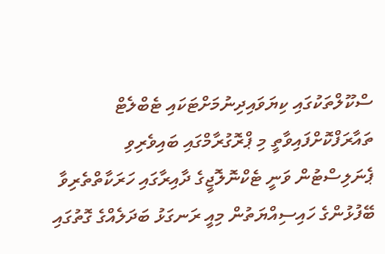ސްކޫލްތަކުގައި ކިޔަވައިދިނުމަށްޓަކައި ޓެބްލެޓް ތައާރަފްކޮށްފައިވާތީ މި ޕްރޮގުރާމްގައި ބައިވެރިވި ޕެނަލިސްޓުން ވަނީ ޓެކްނޮލޮޖީގެ ދާއިރާގައި ހަރަކާތްތެރިވާ ބޭފުޅުންގެ ހައިސިއްޔަތުން މިއީ ރަނގަޅު ބަދަލެއްގެ ގޮތުގައި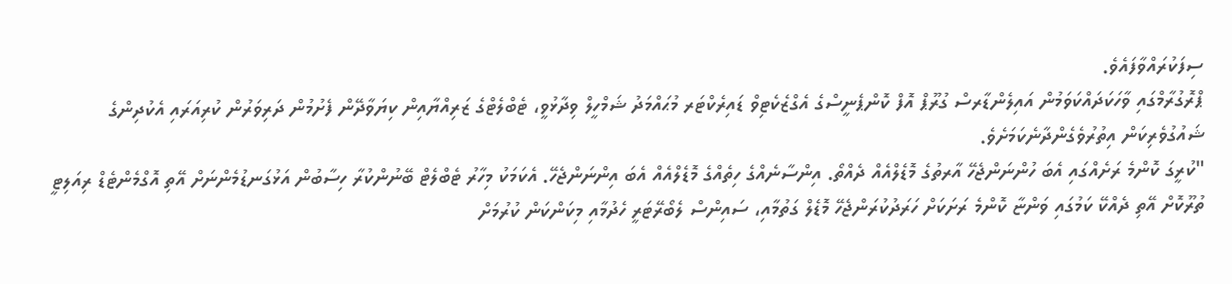ސިފަކުރައްވާފައެވެ.
ޕްރޮގުރާމްގައި ވާހަކަދައްކަވަމުން އައިލެންޑާރސް ގުރޫޕް އޮފް ކޮންޕެނީސްގެ އެގްޒެކެޓިވް ޑައިރެކްޓަރ މުޙައްމަދު ޝަމްހީލް ވިދާޅުވީ، ޓެބްލެޓްގެ ޒަރިއްޔާއިން ކިޔަވާދޭން ފެށުމުން ދަރިވަރުން ކުރިއަރައި އެކުދިންގެ ޝައުގުވެރިކަން އިތުރުވެގެންދާނެކަމަށެވެ.
"ކުރީގަ ކޮންމެ ރަށެއްގައި އެބަ ހުންނަންޖެހޭ އާރތުގެ މޮޑެލްއެއް ދެއްތޯ. އިންސާނެއްގެ ހިތެއްގެ މޮޑެލްއެއް އެބަ އިންނަންޖެހޭ. އެކަމަކު މިހާރު ޓެބްލެޓް ބޭނުންކުރާ ހިސާބުން އަޅުގަނޑުމެންނަށް އޭތި އޮގްމެންޓެޑް ރިއަލިޓީ ތުރޫކޮށް އޭތި ދެއްކޭ ކަމުގައި ވަންޏާ ކޮންމެ ރަށަކަށް ހަރަދުކުރަންޖެހޭ މޮޑެލް ގަތުމާއި، ސައިންސް ލެބޯރޭޓަރީ ހެދުމާއި މިކަންކަން ކުރުމަށް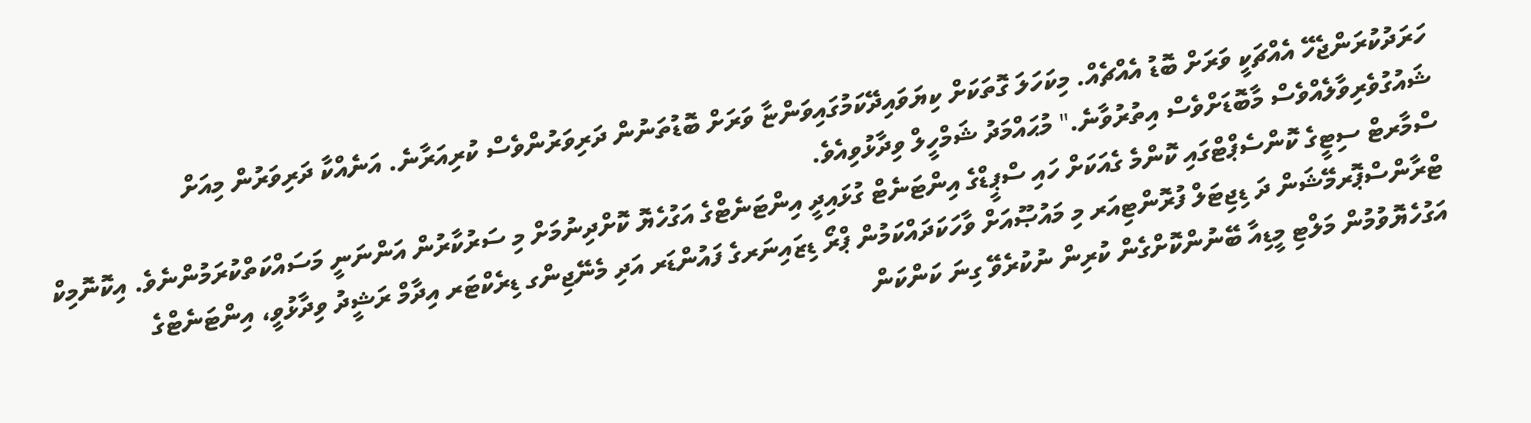ހަރަދުކުރަންޖެހޭ އެއްޗަކީ ވަރަށް ބޮޑު އެއްޗެއް. މިކަހަލަ ގޮތަކަށް ކިޔަވައިދޭކަމުގައިވަންޏާ ވަރަށް ބޮޑުތަނުން ދަރިވަރުންވެސް ކުރިއަރާނެ. އަނެއްކާ ދަރިވަރުން މިއަށް ޝައުގުވެރިވާލެއްވެސް މާބޮޑަށްވެސް އިތުރުވާނެ." މުޙައްމަދު ޝަމްހީލް ވިދާޅުވިއެވެ.
ސްމާރޓް ސިޓީގެ ކޮންސެޕްޓްގައި ކޮންމެ ގެއަކަށް ހައި ސްޕީޑްގެ އިންޓަނެޓް ގުޅައިދީ އިންޓަނެޓްގެ އަގުހެޔޮ ކޮށްދިނުމަށް މި ސަރުކާރުން އަންނަނީ މަސައްކަތްކުރަމުންނެވެ. އިކޮނޮމިކް ޓްރާންސްޕޮރމޭޝަން ދަ ޑިޖިޓަލް ފުރޮންޓިއަރ މި މައުޞޫއަށް ވާހަކަދައްކަމުން ޕްރޯ ޑިޒައިނަރގެ ފައުންޑަރ އަދި މެނޭޖިންގ ޑިރެކްޓަރ އިދާމް ރަޝީދު ވިދާޅުވީ، އިންޓަނެޓްގެ އަގުހެޔޮވުމުން މަލްޓި މީޑިއާ ބޭނުންކޮށްގެން ކުރިން ނުކުރެވޭ ގިނަ ކަންކަން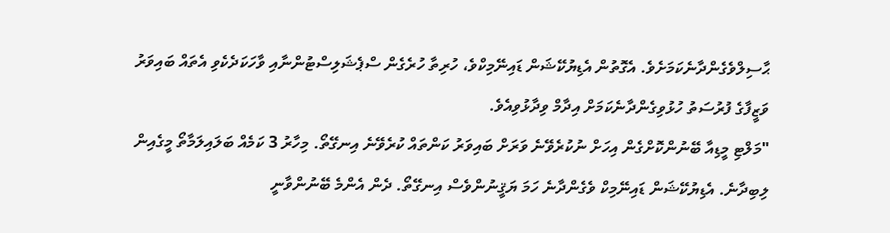ޙާސިލްވެގެންދާނެކަމަށެވެ. އެގޮތުން އެޑިޔުކޭޝަން ޑައިނޭމިކްވެ، ހުރިތާ ހުރެގެން ސްޕެޝަލިސްޓުންނާއި ވާހަކަދެކެވި އެތައް ބައިވަރު ވަޒީފާގެ ފުރުސަތު ހުޅުވިގެންދާނެކަމަށް އިދާމް ވިދާޅުވިއެވެ.
"މަލްޓި މީޑިއާ ބޭނުންކޮށްގެން އިހަށް ނުކުރެވޭނެ ވަރަށް ބައިވަރު ކަންތައް ކުރެވޭނެ އިނގޭތޯ. މިހާރު 3 ކަމެއް ބަލައިލަމާތޯ މީގެއިން ލިބިދާނެ. އެޑިޔުކޭޝަން ޑައިނޭމިކް ވެގެންދާނެ ހަމަ ޔަޤީނުންވެސް އިނގޭތޯ. ދެން އެންމެ ބޭނުންވާނީ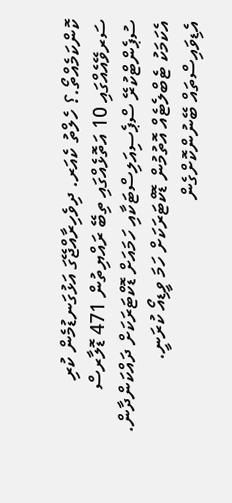ކޮންކަމެއްތޯ.؟ ހެލްތު ކެއަރ. ދިވެހިރާއްޖޭގަ އަޅުގަނޑުމެން ކުރި ސަރވޭއެއްގައި 10 އަތޮޅެއްގައި ތިބޭ ރައްޔިތުން 471 ޑޮލާރސް ސުޕެންޓްކުރޭ ސްޕެސިއަލިސްޓަކާއި ހަމައަށް ޑޮކްޓަރަކަށް ދައްކަންދާން. އެކަމަކު ޓެބްލެޓެއް އޮތުމުން ޑޮކްޓަރަކަށް ހަމަ ވީޑިއޯ ކުރަނީ. އެޑިވައިސްތައް ބޭނުންކޮށްގެން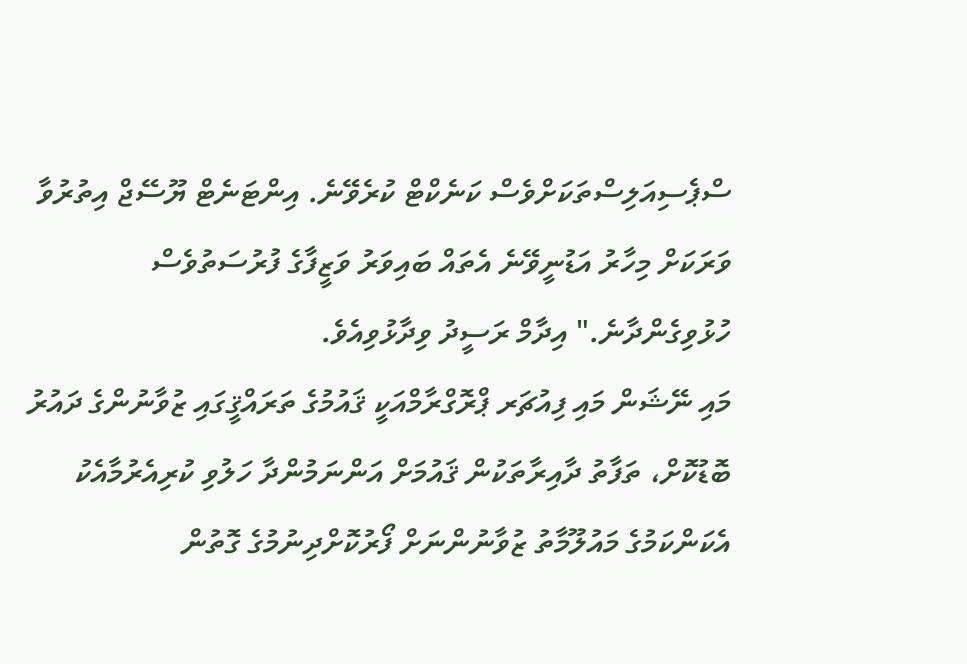ސްޕެސިއަލިސްތަކަށްވެސް ކަނެކްޓް ކުރެވޭނެ. އިންޓަނެޓް ޔޫސޭޖް އިތުރުވާ ވަރަކަށް މިހާރު އަޑުނީވޭނެ އެތައް ބައިވަރު ވަޒީފާގެ ފުރުސަތުވެސް ހުޅުވިގެންދާނެ." އިދާމް ރަސީދު ވިދާޅުވިއެވެ.
މައި ނޭޝަން މައި ފިއުޗަރ ޕްރޮގްރާމްއަކީ ޤައުމުގެ ތަރައްޤީގައި ޒުވާނުންގެ ދައުރު ބޮޑުކޮށް، ތަފާތު ދާއިރާތަކުން ޤައުމަށް އަންނަމުންދާ ހަލުވި ކުރިއެރުމާއެކު އެކަންކަމުގެ މައުލޫމާތު ޒުވާނުންނަށް ފޯރުކޮށްދިނުމުގެ ގޮތުން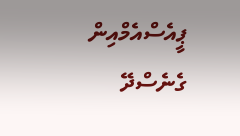ޕީއެސްއެމްއިން ގެނެސްދޭ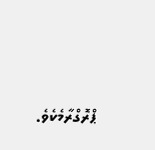ޕްރޮގްރާމެކެވެ.